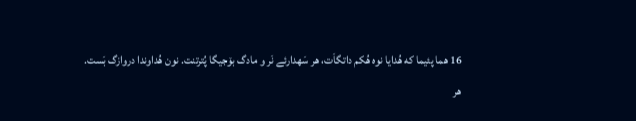16 هما پئیما که هُدایا نوه هُکم داتگاَت، هر سَهدارئے نَر و مادگ بۆجیگا پُترتنت. نون هُداوندا دروازگ بَست.
هر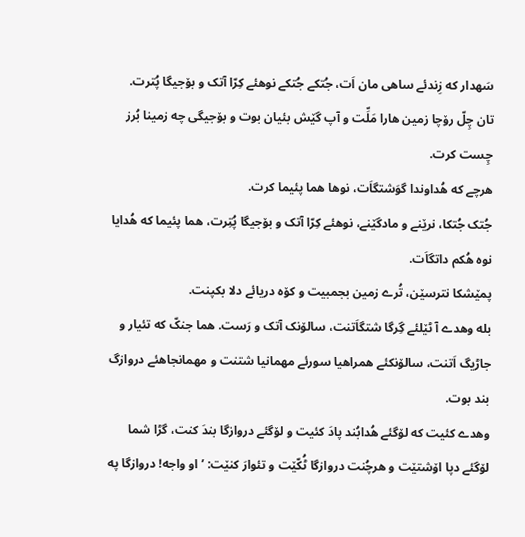سَهدار که زِندئے ساهی مان اَت، جُتکے جُتکے نوهئے کِرّا آتک و بۆجیگا پُترت.
تان چِلّ رۆچا زمین هارا مَلِّت و آپ گێش بئیان بوت و بۆجیگی چه زمینا بُرز چِست کرت.
هرچے که هُداوندا گوَشتگاَت، نوها هما پئیما کرت.
جُتک جُتکا، نرێنے و مادگێنے، نوهئے کِرّا آتک و بۆجیگا پُتِرت، هما پئیما که هُدایا نوه هُکم داتگاَت.
پمێشکا نترسێن، تُرے زمین بجمبیت و کۆه دریائے دلا بکپنت.
بله وهدے آ ٹێلئے گِرگا شتگاَتنت، سالۆنک آتک و رَست. هما جنکّ که تئیار و جاڑیگ اَتنت، سالۆنکئے همراهیا سورئے مهمانیا شتنت و مهمانجاهئے دروازگ بند بوت.
وهدے کئیت که لۆگئے هُدابُند پادَ کئیت و لۆگئے دروازگا بندَ کنت، گڑا شما لۆگئے دپا اۆشتێت و هرچُنت دروازگا ٹُکّێت و تئوارَ کنێت: ’او واجه! دروازگا په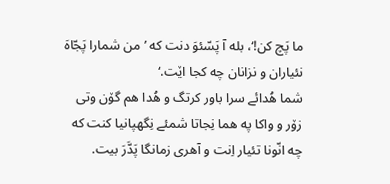ما پَچ کن!‘، بله آ پَسّئوَ دنت که ’من شمارا پَجّاهَ نئیاران و نزانان چه کجا اێت.‘
شما هُدائے سرا باور کرتگ و هُدا هم گۆن وتی زۆر و واکا په هما نِجاتا شمئے نِگهپانیا کنت که چه انّونا تئیار اِنت و آهری زمانگا پَدَّرَ بیت.